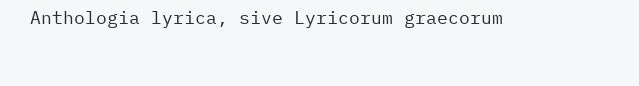Anthologia lyrica, sive Lyricorum graecorum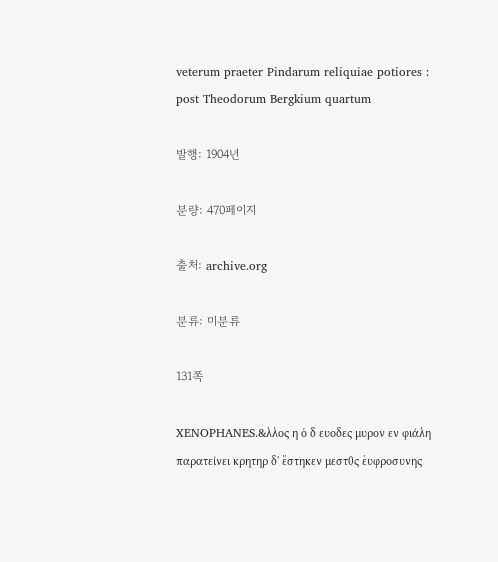veterum praeter Pindarum reliquiae potiores : post Theodorum Bergkium quartum

발행: 1904년

분량: 470페이지

출처: archive.org

분류: 미분류

131쪽

XENOPHANES.&λλος η ὁ δ ευοδες μυρον εν φιάλη παρατείνει κρητηρ δ' ἔστηκεν μεστ0ς ἐυφροσυνης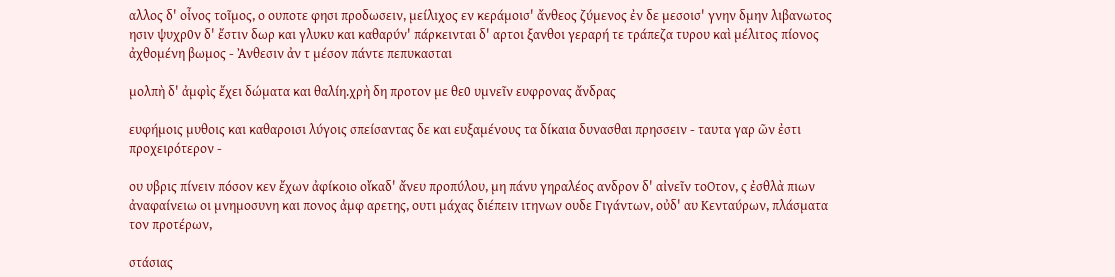αλλος δ' οἶνος τοῖμος, ο ουποτε φησι προδωσειν, μείλιχος εν κεράμοισ' ἄνθεος ζύμενος ἐν δε μεσοισ' γνην δμην λιβανωτος ησιν ψυχρ0ν δ' ἔστιν δωρ και γλυκυ και καθαρύν' πάρκεινται δ' αρτοι ξανθοι γεραρή τε τράπεζα τυρου καὶ μέλιτος πίονος ἀχθομένη βωμος - Ἀνθεσιν ἀν τ μέσον πάντε πεπυκασται

μολπὴ δ' ἀμφὶς ἔχει δώματα και θαλίη.χρὴ δη προτον με θε0 υμνεῖν ευφρονας ἄνδρας

ευφήμοις μυθοις και καθαροισι λύγοις σπείσαντας δε και ευξαμένους τα δίκαια δυνασθαι πρησσειν - ταυτα γαρ ῶν ἐστι προχειρότερον -

ου υβρις πίνειν πόσον κεν ἔχων ἀφίκοιο οἴκαδ' ἄνευ προπύλου, μη πάνυ γηραλέος ανδρον δ' αἰνεῖν τοOτον, ς ἐσθλὰ πιων ἀναφαίνειω οι μνημοσυνη και πονος ἀμφ αρετης, ουτι μάχας διέπειν ιτηνων ουδε Γιγάντων, οὐδ' αυ Κενταύρων, πλάσματα τον προτέρων,

στάσιας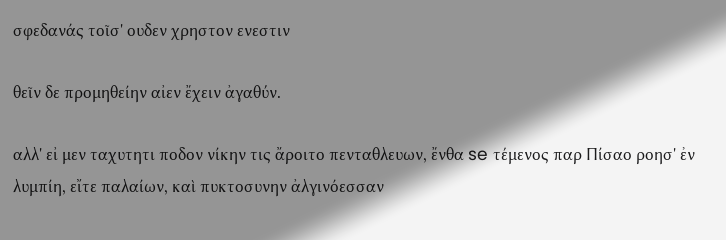σφεδανάς τοῖσ' ουδεν χρηστον ενεστιν

θεῖν δε προμηθείην αἰεν ἔχειν ἀγαθύν.

αλλ' εἰ μεν ταχυτητι ποδον νίκην τις ἄροιτο πενταθλευων, ἔνθα se τέμενος παρ Πίσαο ροησ' ἐν λυμπίη, εἴτε παλαίων, καὶ πυκτοσυνην ἀλγινόεσσαν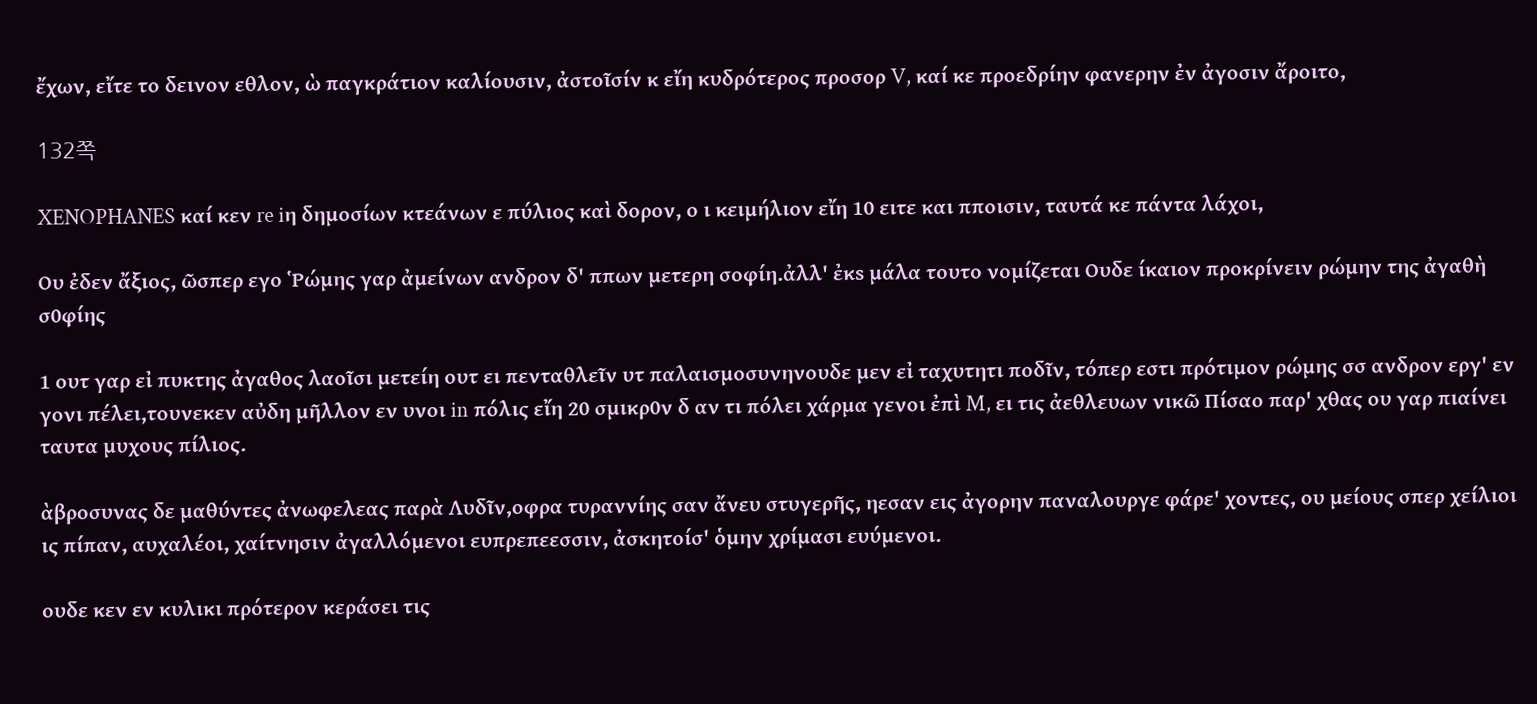ἔχων, εἴτε το δεινον εθλον, ὼ παγκράτιον καλίουσιν, ἀστοῖσίν κ εἴη κυδρότερος προσορ V, καί κε προεδρίην φανερην ἐν ἀγοσιν ἄροιτο,

132쪽

XENOPHANES καί κεν re iη δημοσίων κτεάνων ε πύλιος καὶ δορον, ο ι κειμήλιον εἴη 10 ειτε και πποισιν, ταυτά κε πάντα λάχοι,

Ου ἐδεν ἄξιος, ῶσπερ εγο Ῥώμης γαρ ἀμείνων ανδρον δ' ππων μετερη σοφίη.ἀλλ' ἐκs μάλα τουτο νομίζεται Ουδε ίκαιον προκρίνειν ρώμην της ἀγαθὴ σ0φίης

1 ουτ γαρ εἰ πυκτης ἀγαθος λαοῖσι μετείη ουτ ει πενταθλεῖν υτ παλαισμοσυνηνουδε μεν εἰ ταχυτητι ποδῖν, τόπερ εστι πρότιμον ρώμης σσ ανδρον εργ' εν γονι πέλει,τουνεκεν αὐδη μῆλλον εν υνοι in πόλις εἴη 20 σμικρ0ν δ αν τι πόλει χάρμα γενοι ἐπὶ M, ει τις ἀεθλευων νικῶ Πίσαο παρ' χθας ου γαρ πιαίνει ταυτα μυχους πίλιος.

ὰβροσυνας δε μαθύντες ἀνωφελεας παρὰ Λυδῖν,οφρα τυραννίης σαν ἄνευ στυγερῆς, ηεσαν εις ἀγορην παναλουργε φάρε' χοντες, ου μείους σπερ χείλιοι ις πίπαν, αυχαλέοι, χαίτνησιν ἀγαλλόμενοι ευπρεπεεσσιν, ἀσκητοίσ' ὁμην χρίμασι ευύμενοι.

ουδε κεν εν κυλικι πρότερον κεράσει τις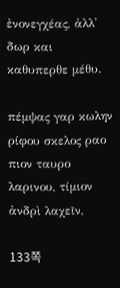ἐνονεγχέας, ἀλλ' δωρ και καθυπερθε μέθυ.

πέμψας γαρ κωλην ρίφου σκελος ραο πιον ταυρο λαρινου, τίμιον ἀνδρὶ λαχεῖν,

133쪽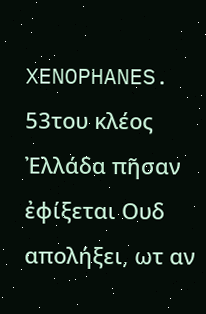XENOPHANES. 53του κλέος Ἐλλάδα πῆσαν ἐφίξεται Ουδ απολήξει, ωτ αν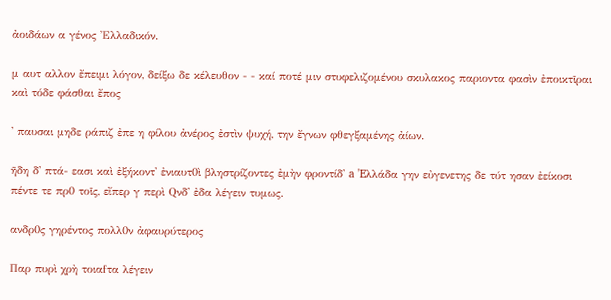ἀοιδάων α γένος Ἐλλαδικόν.

μ αυτ αλλον ἔπειμι λόγον, δείξω δε κέλευθον - - καί ποτέ μιν στυφελιζομένου σκυλακος παριοντα φασὶν ἐποικτῖραι καὶ τόδε φάσθαι ἔπος

' παυσαι μηδε ράπιζ ἐπε η φίλου ἀνέρος ἐστὶν ψυχή, την ἔγνων φθεγξαμένης ἀίων.

ῆδη δ' πτά- εασι καὶ ἐξήκοντ' ἐνιαυτ0ὶ βληστρίζοντες ἐμὴν φροντίδ' a 'Eλλάδα γην εὐγενετης δε τύτ ησαν ἐείκοσι πέντε τε πρ0 τοῖς, εἴπερ γ περὶ Qνδ' ἐδα λέγειν τυμως.

ανδρ0ς γηρέντος πολλ0ν ἀφαυρύτερος

Παρ πυρὶ χρὴ τοιαfτα λέγειν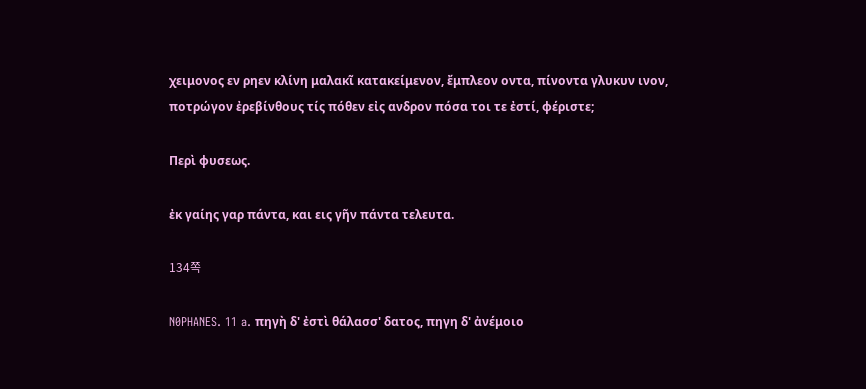χειμονος εν ρηεν κλίνη μαλακῖ κατακείμενον, ἔμπλεον οντα, πίνοντα γλυκυν ινον, ποτρώγον ἐρεβίνθους τίς πόθεν εἰς ανδρον πόσα τοι τε ἐστί, φέριστε;

Περὶ φυσεως.

ἐκ γαίης γαρ πάντα, και εις γῆν πάντα τελευτα.

134쪽

N0PHANES. 11 a. πηγὴ δ' ἐστὶ θάλασσ' δατος, πηγη δ' ἀνέμοιο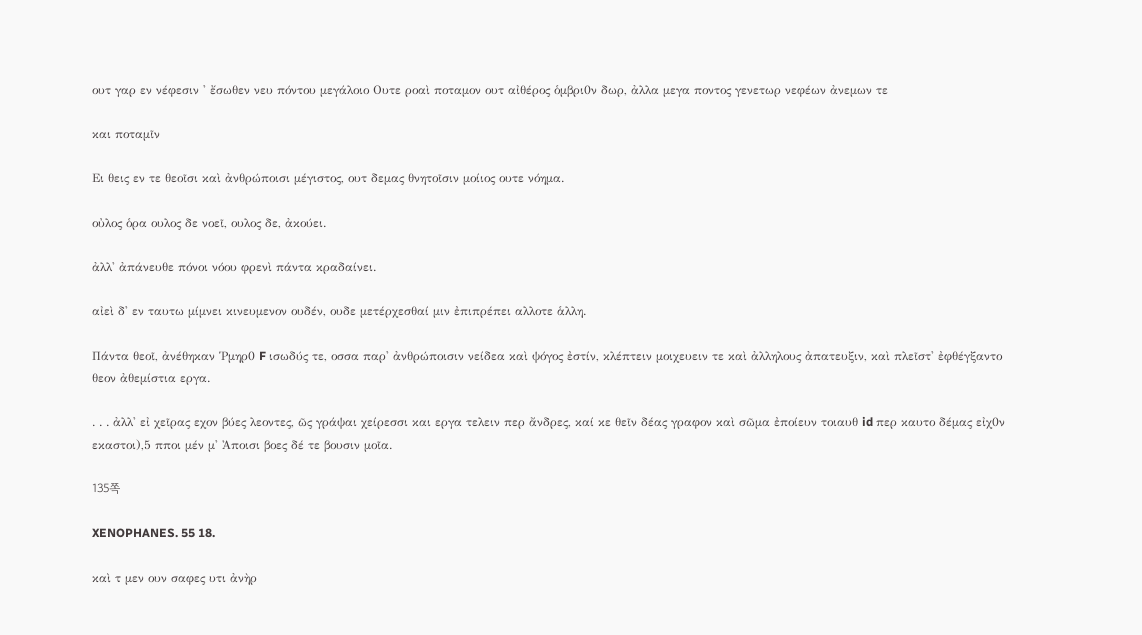ουτ γαρ εν νέφεσιν ' ἔσωθεν νευ πόντου μεγάλοιο Ουτε ροαὶ ποταμον ουτ αἰθέρος ὁμβρι0ν δωρ, ἀλλα μεγα ποντος γενετωρ νεφέων ἀνεμων τε

και ποταμῖν

Eι θεις εν τε θεοῖσι καὶ ἀνθρώποισι μέγιστος, ουτ δεμας θνητοῖσιν μοίιος ουτε νόημα.

οὐλος ὁρα ουλος δε νοεῖ, ουλος δε, ἀκούει.

ἀλλ' ἀπάνευθε πόνοι νόου φρενὶ πάντα κραδαίνει.

αἰεὶ δ' εν ταυτω μίμνει κινευμενον ουδέν, ουδε μετέρχεσθαί μιν ἐπιπρέπει αλλοτε ἁλλη.

Πάντα θεοῖ, ἀνέθηκαν Ῥμηρ0 F ισωδύς τε, οσσα παρ' ἀνθρώποισιν νείδεα καὶ ψόγος ἐστίν, κλέπτειν μοιχευειν τε καὶ ἀλληλους ἀπατευξιν, καὶ πλεῖστ' ἐφθέγξαντο θεον ἀθεμίστια εργα.

. . . ἀλλ' εἰ χεῖρας εχον βύες λεοντες, ῶς γράψαι χείρεσσι και εργα τελειν περ ἄνδρες, καί κε θεῖν δέας γραφον καὶ σῶμα ἐποίευν τοιαυθ id περ καυτο δέμας εἰχ0ν εκαστοι),5 πποι μέν μ' Ἀποισι βοες δέ τε βουσιν μοῖα.

135쪽

XENOPHANES. 55 18.

καὶ τ μεν ουν σαφες υτι ἀνὴρ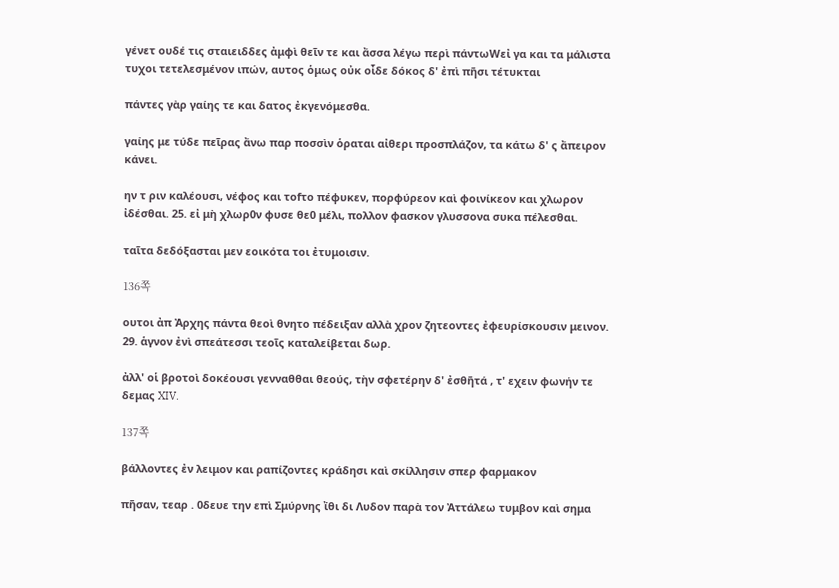γένετ ουδέ τις σταιειδδες ἀμφὶ θεῖν τε και ἄσσα λέγω περὶ πάντωWεἰ γα και τα μάλιστα τυχοι τετελεσμένον ιπών, αυτος ὁμως οὐκ οἶδε δόκος δ' ἐπὶ πῆσι τέτυκται

πάντες γὰρ γαίης τε και δατος ἐκγενόμεσθα.

γαίης με τύδε πεῖρας ἄνω παρ ποσσὶν ὁραται αἰθερι προσπλάζον, τα κάτω δ' ς ἄπειρον κάνει.

ην τ ριν καλέουσι, νέφος και τοfτο πέφυκεν, πορφύρεον καὶ φοινίκεον και χλωρον ἰδέσθαι. 25. εἰ μὴ χλωρ0ν φυσε θε0 μέλι, πολλον φασκον γλυσσονα συκα πέλεσθαι.

ταῖτα δεδόξασται μεν εοικότα τοι ἐτυμοισιν.

136쪽

ουτοι ἀπ Ἀρχης πάντα θεοὶ θνητο πέδειξαν αλλὰ χρον ζητεοντες ἐφευρίσκουσιν μεινον. 29. ἁγνον ἐνὶ σπεάτεσσι τεοῖς καταλείβεται δωρ.

ἀλλ' οἱ βροτοὶ δοκέουσι γενναθθαι θεούς, τὴν σφετέρην δ' ἐσθῆτά , τ' εχειν φωνήν τε δεμας XIV.

137쪽

βάλλοντες ἐν λειμον και ραπίζοντες κράδησι καὶ σκίλλησιν σπερ φαρμακον

πῆσαν, τεαρ . 0δευε την επὶ Σμύρνης ἴθι δι Λυδον παρὰ τον Ἀττάλεω τυμβον καὶ σημα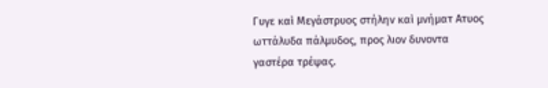Γυγε καὶ Μεγάστρυος στήλην καὶ μνήματ Aτυος ωττάλυδα πάλμυδος, προς λιον δυνοντα γαστέρα τρέψας.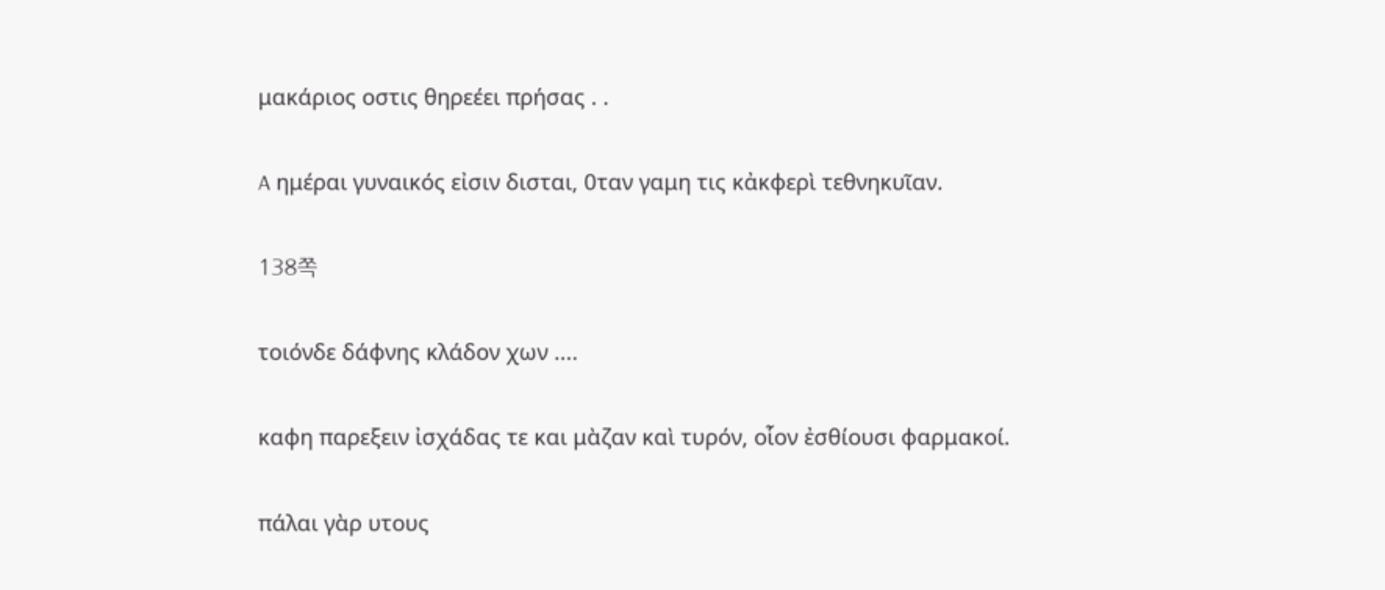μακάριος οστις θηρεέει πρήσας . .

A ημέραι γυναικός εἰσιν δισται, 0ταν γαμη τις κἀκφερὶ τεθνηκυῖαν.

138쪽

τοιόνδε δάφνης κλάδον χων ....

καφη παρεξειν ἰσχάδας τε και μὰζαν καὶ τυρόν, οἷον ἐσθίουσι φαρμακοί.

πάλαι γὰρ υτους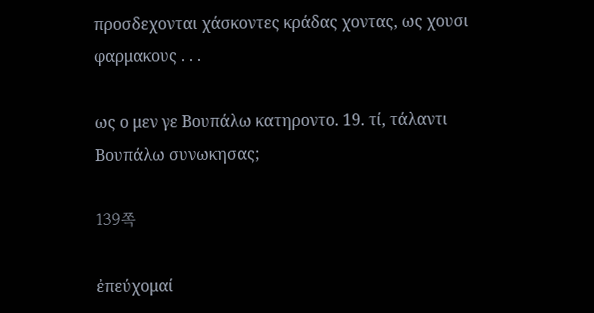προσδεχονται χάσκοντες κράδας χοντας, ως χουσι φαρμακους . . .

ως ο μεν γε Βουπάλω κατηροντο. 19. τί, τάλαντι Βουπάλω συνωκησας;

139쪽

ἐπεύχομαί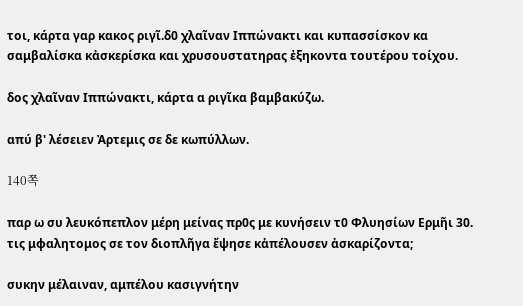τοι, κάρτα γαρ κακος ριγῖ.δ0 χλαῖναν Iππώνακτι και κυπασσίσκον κα σαμβαλίσκα κἀσκερίσκα και χρυσουστατηρας ἐξηκοντα τουτέρου τοίχου.

δος χλαῖναν Iππώνακτι, κάρτα α ριγῖκα βαμβακύζω.

απύ β' λέσειεν Ἀρτεμις σε δε κωπύλλων.

140쪽

παρ ω συ λευκόπεπλον μέρη μείνας πρ0ς με κυνήσειν τ0 Φλυησίων Ερμῆι 30. τις μφαλητομος σε τον διοπλῆγα ἔψησε κἀπέλουσεν ἀσκαρίζοντα;

συκην μέλαιναν, αμπέλου κασιγνήτην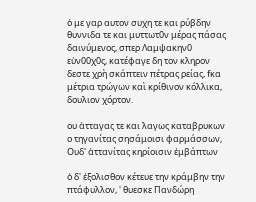ὁ με γαρ αυτον συχη τε και ρύβδην θυννιδα τε και μυττωτ0ν μέρας πάσας δαινύμενος, σπερ Λαμψακην0 εὐν00χ0ς, κατέφαγε δη τον κληρον δεστε χρὴ σκάπτειν πέτρας ρείας, fκα μέτρια τρώγων καὶ κρίθινον κόλλικα, δουλιον χόρτον.

oυ ἀτταγας τε και λαγως καταβρυκων ο τηγανίτας σησάμοισι φαρμάσσων, Ουδ' ἀττανίτας κηρίοισιν ἐμβάπτων

ὁ δ' ἐξολισθον κέτευε την κράμβην την πτάφυλλον, ' θυεσκε Πανδώρη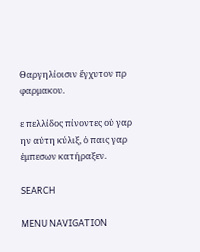Θαργηλίοισιν ἔγχυτον πρ φαρμακου.

ε πελλίδος πίνοντες οὐ γαρ ην αὐτη κύλιξ, ὁ παις γαρ ἐμπεσων κατήραξεν.

SEARCH

MENU NAVIGATION